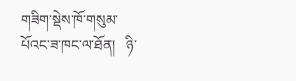གཟིག་སྡེས་ཁོ་གསུམ་པོའང་ཟ་ཁང་ལ་ཐོན།   ཉི་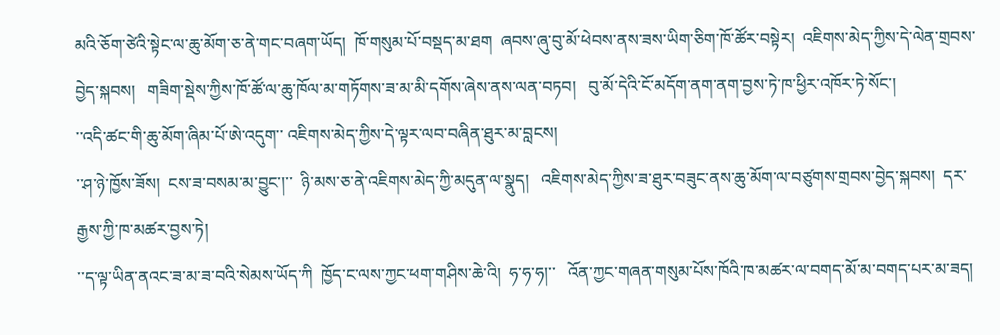མའི་ཅོག་ཙེའི་སྟེང་ལ་ཆུ་མོག་ཅ་ནེ་གང་བཞག་ཡོད།  ཁོ་གསུམ་པོ་བསྡད་མ་ཐག  ཞབས་ཞུ་བུ་མོ་ཕེབས་ནས་ཟས་ཡིག་ཅིག་ཁོ་ཚོར་བསྟེར།  འཇིགས་མེད་ཀྱིས་དེ་ལེན་གྲབས་བྱེད་སྐབས།   གཟིག་སྡེས་ཀྱིས་ཁོ་ཚོ་ལ་ཆུ་ཁོལ་མ་གཏོགས་ཟ་མ་མི་དགོས་ཞེས་ནས་ལན་བཏབ།   བུ་མོ་དེའི་ངོ་མདོག་ནག་ནག་བྱས་ཏེ་ཁ་ཕྱིར་འཁོར་ཏེ་སོང་།
་་འདི་ཚང་གི་ཆུ་མོག་ཞིམ་པོ་ཨེ་འདུག་་ འཇིགས་མེད་ཀྱིས་དེ་ལྟར་ལབ་བཞིན་ཐུར་མ་བླངས།
་་ཤ་ཉེ་ཁྱོས་ཟོས།  ངས་ཟ་བསམ་མ་བྱུང་།་་  ཉི་མས་ཅ་ནེ་འཇིགས་མེད་ཀྱི་མདུན་ལ་སྣུད།   འཇིགས་མེད་ཀྱིས་ཟ་ཐུར་བཟུང་ནས་ཆུ་མོག་ལ་བཙུགས་གྲབས་བྱེད་སྐབས།  དར་རྒྱས་ཀྱི་ཁ་མཚར་བྱས་ཏེ།
་་ད་ལྟ་ཡིན་ནའང་ཟ་མ་ཟ་བའི་སེམས་ཡོད་ཀི  ཁྱོད་ང་ལས་ཀྱང་ཕག་གཤིས་ཆེ་འི།  ཧ་ཧ་ཧ།་་   འོན་ཀྱང་གཞན་གསུམ་པོས་ཁོའི་ཁ་མཚར་ལ་བགད་མོ་མ་བགད་པར་མ་ཟད།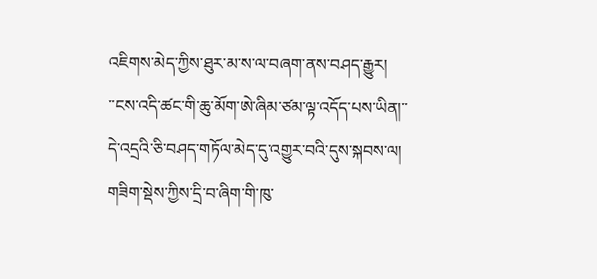འཇིགས་མེད་ཀྱིས་ཐུར་མ་ས་ལ་བཞག་ནས་བཤད་རྒྱུར།
་་ངས་འདི་ཚང་གི་ཆུ་མོག་ཨེ་ཞིམ་ཙམ་ལྟ་འདོད་པས་ཡིན།་་
དེ་འདྲའི་ཅི་བཤད་གཏོལ་མེད་དུ་འགྱུར་བའི་དུས་སྐབས་ལ།  གཟིག་སྡེས་ཀྱིས་དྲི་བ་ཞིག་གི་ཁུ་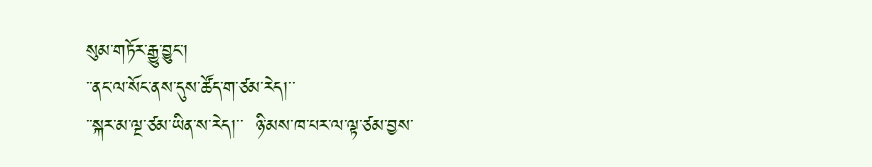སུམ་གཏོར་རྒྱུ་བྱུང་།
་་ནང་ལ་སོང་ནས་དུས་ཚོད་ག་ཙམ་རེད།་་
་་སྐར་མ་ལྔ་ཙམ་ཡིན་ས་རེད།་་  ཉི་མས་ཁ་པར་ལ་ལྟ་ཙམ་བྱས་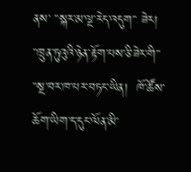ནས་ ་་སྐར་མ་ལྔ་རེད་འདུག་་ ཟེར།
་་ཁྲུན་ཏུའུའི་ཉེན་རྟོག་པས་ཅི་ཟེར་གི་་
་་སྔ་བར་ཁ་པར་བཏང་ཡིན།  ཁོ་ཚོས་ཆོག་ཡིག་ད་དུང་ལོན་མི་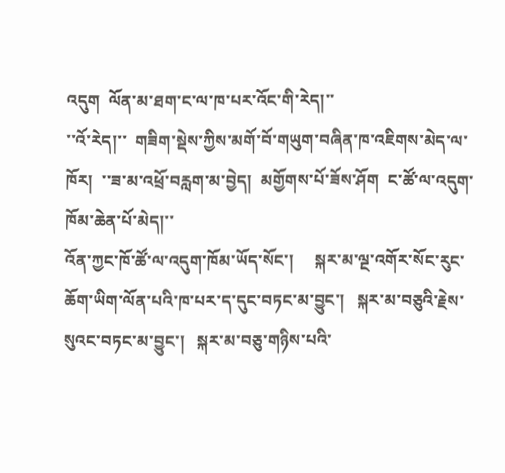འདུག  ལོན་མ་ཐག་ང་ལ་ཁ་པར་འོང་གི་རེད།་་
་་འོ་རེད།་་  གཟིག་སྡེས་ཀྱིས་མགོ་བོ་གཡུག་བཞིན་ཁ་འཇིགས་མེད་ལ་ཁོར།  ་་ཟ་མ་འཕྲོ་བརླག་མ་བྱེད།  མགྱོགས་པོ་ཟོས་ཤོག  ང་ཚོ་ལ་འདུག་ཁོམ་ཆེན་པོ་མེད།་་
འོན་ཀྱང་ཁོ་ཚོ་ལ་འདུག་ཁོམ་ཡོད་སོང་།     སྐར་མ་ལྔ་འགོར་སོང་རུང་ཆོག་ཡིག་ལོན་པའི་ཁ་པར་ད་དུང་བཏང་མ་བྱུང་།   སྐར་མ་བཅུའི་རྗེས་སུའང་བཏང་མ་བྱུང་།   སྐར་མ་བཅུ་གཉིས་པའི་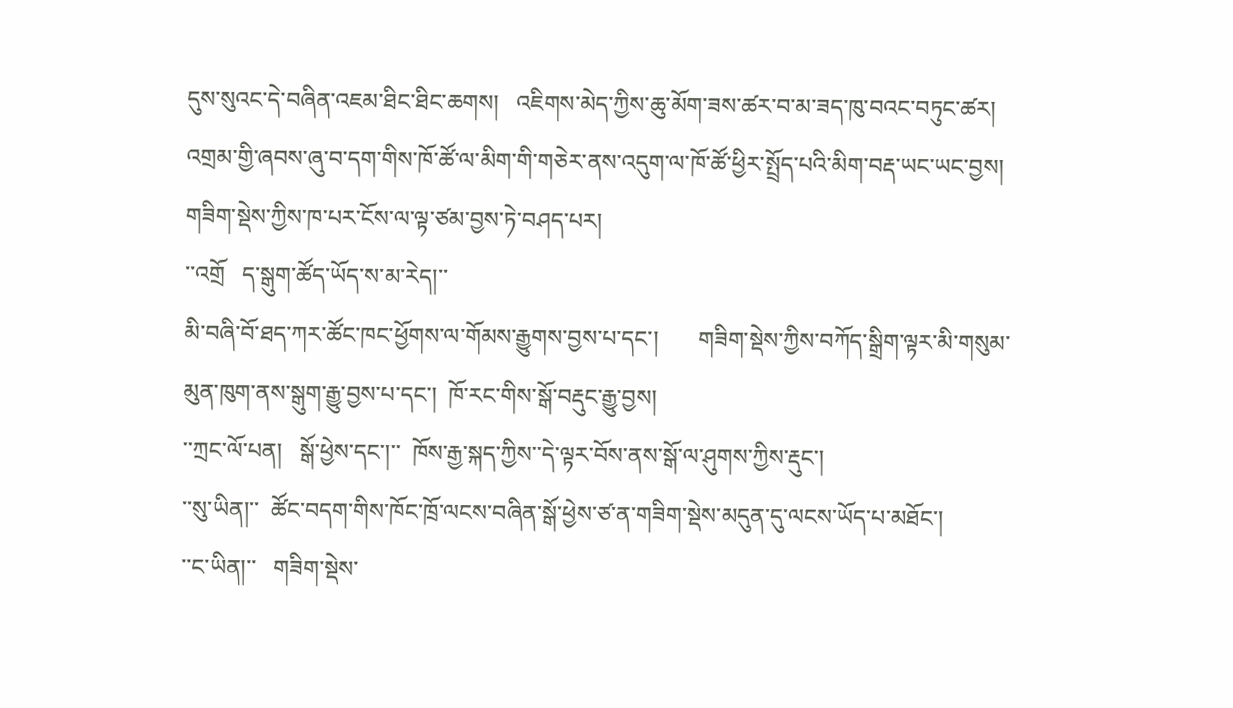དུས་སུའང་དེ་བཞིན་འཇམ་ཐིང་ཐིང་ཆགས།   འཇིགས་མེད་ཀྱིས་ཆུ་མོག་ཟས་ཚར་བ་མ་ཟད་ཁུ་བའང་བཏུང་ཚར།  འགྲམ་གྱི་ཞབས་ཞུ་བ་དག་གིས་ཁོ་ཚོ་ལ་མིག་གི་གཅེར་ནས་འདུག་ལ་ཁོ་ཚོ་ཕྱིར་སྤྲོད་པའི་མིག་བརྡ་ཡང་ཡང་བྱས།   གཟིག་སྡེས་ཀྱིས་ཁ་པར་ངོས་ལ་ལྟ་ཙམ་བྱས་ཏེ་བཤད་པར།
་་འགྲོ   ད་སྒུག་ཚོད་ཡོད་ས་མ་རེད།་་
མི་བཞི་བོ་ཐད་ཀར་ཚོང་ཁང་ཕྱོགས་ལ་གོམས་རྒྱུགས་བྱས་པ་དང་།       གཟིག་སྡེས་ཀྱིས་བཀོད་སྒྲིག་ལྟར་མི་གསུམ་མུན་ཁུག་ནས་སྒུག་རྒྱུ་བྱས་པ་དང་།  ཁོ་རང་གིས་སྒོ་བརྡུང་རྒྱུ་བྱས།
་་ཀྲང་ལོ་པན།   སྒོ་ཕྱེས་དང་།་་  ཁོས་རྒྱ་སྐད་ཀྱིས་་དེ་ལྟར་བོས་ནས་སྒོ་ལ་ཤུགས་ཀྱིས་རྡུང་།
་་སུ་ཡིན།་་  ཚོང་བདག་གིས་ཁོང་ཁྲོ་ལངས་བཞིན་སྒོ་ཕྱེས་ཙ་ན་གཟིག་སྡེས་མདུན་དུ་ལངས་ཡོད་པ་མཐོང་།
་་ང་ཡིན།་་   གཟིག་སྡེས་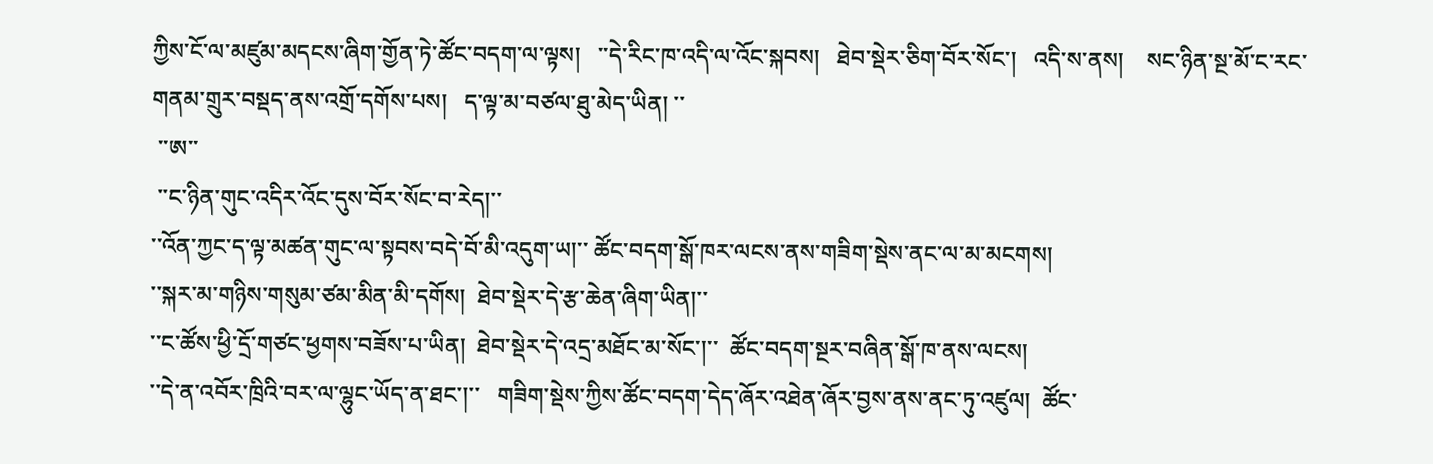ཀྱིས་ངོ་ལ་མཛུམ་མདངས་ཞིག་གྱོན་ཏེ་ཚོང་བདག་ལ་ལྟས།   ་་དེ་རིང་ཁ་འདི་ལ་འོང་སྐབས།   ཐེབ་སྡེར་ཅིག་བོར་སོང་།   འདི་ས་ནས།    སང་ཉིན་སྔ་མོ་ང་རང་གནམ་གྲུར་བསྡད་ནས་འགྲོ་དགོས་པས།   ད་ལྟ་མ་བཙལ་ཐུ་མེད་ཡིན། ་་
 ་་ཨ་་
 ་་ང་ཉིན་གུང་འདིར་འོང་དུས་བོར་སོང་བ་རེད།་་
་་འོན་ཀྱང་ད་ལྟ་མཚན་གུང་ལ་སྟབས་བདེ་བོ་མི་འདུག་ཡ།་་ ཚོང་བདག་སྒོ་ཁར་ལངས་ནས་གཟིག་སྡེས་ནང་ལ་མ་མངགས།
་་སྐར་མ་གཉིས་གསུམ་ཙམ་མིན་མི་དགོས།  ཐེབ་སྡེར་དེ་རྩ་ཆེན་ཞིག་ཡིན།་་
་་ང་ཚོས་ཕྱི་དྲོ་གཙང་ཕྱགས་བཟོས་པ་ཡིན།  ཐེབ་སྡེར་དེ་འདྲ་མཐོང་མ་སོང་།་་  ཚོང་བདག་སྔར་བཞིན་སྒོ་ཁ་ནས་ལངས།
་་དེ་ན་འབོར་ཁྲིའི་བར་ལ་ལྷུང་ཡོད་ན་ཐང་།་་   གཟིག་སྡེས་ཀྱིས་ཚོང་བདག་དེད་ཞོར་འཐེན་ཞོར་བྱས་ནས་ནང་ཏུ་འཛུལ།  ཚོང་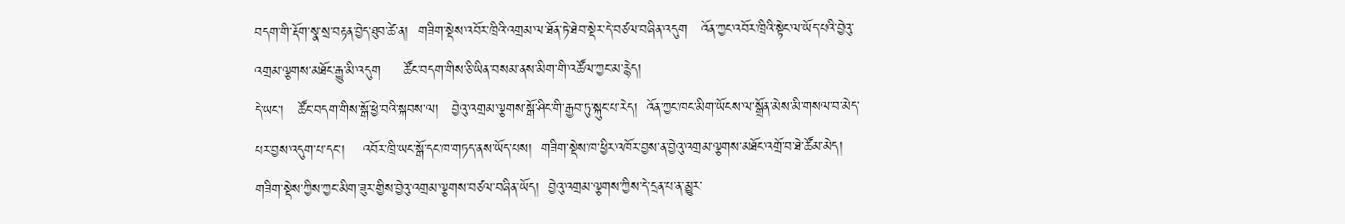བདག་གི་རྡོག་སྣ་སྲ་བརྟན་བྱེད་ཐུབ་ཚེ་ན།  གཟིག་སྡེས་འབོར་ཁྲིའི་འགྲམ་ལ་ཐོན་ཏེ་ཐེབ་སྡེར་དེ་བཙལ་བཞིན་འདུག   འོན་ཀྱང་འབོར་ཁྲིའི་སྟེང་ལ་ཡོད་པའི་བྱེའུ་འགྲམ་ལྕགས་མཐོང་རྒྱུ་མི་འདུག     ཚོང་བདག་གིས་ཅི་ཡིན་བསམ་ནས་མིག་གི་འཚོལ་ཀྱང་མ་རྙེད།
དེ་ཡང་།   ཚོང་བདག་གིས་སྒོ་ཕྱེ་བའི་སྐབས་ལ།   བྱེའུ་འགྲམ་ལྕགས་སྒོ་ཤིང་གི་རྒྱབ་ཏུ་སྐུང་པ་རེད།  འོན་ཀྱང་ཁང་མིག་ཡོངས་ལ་སྒྲོན་མེས་མི་གསལ་བ་མེད་པར་བྱས་འདུག་པ་དང་།    འབོར་ཁྲི་ཡང་སྒོ་དང་ཁ་གཏད་ནས་ཡོད་པས།  གཟིག་སྡེས་ཁ་ཕྱིར་འཁོར་བྱས་ན་བྱེའུ་འགྲམ་ལྕགས་མཐོང་འགྲོ་བ་ཐེ་ཚོམ་མེད།    གཟིག་སྡེས་ཀྱིས་ཀྱང་མིག་ཟུར་གྱིས་བྱེའུ་འགྲམ་ལྕགས་བཙལ་བཞིན་ཡོད།  བྱེའུ་འགྲམ་ལྕགས་ཀྱིས་དེ་དྲན་པ་ན་མྱུར་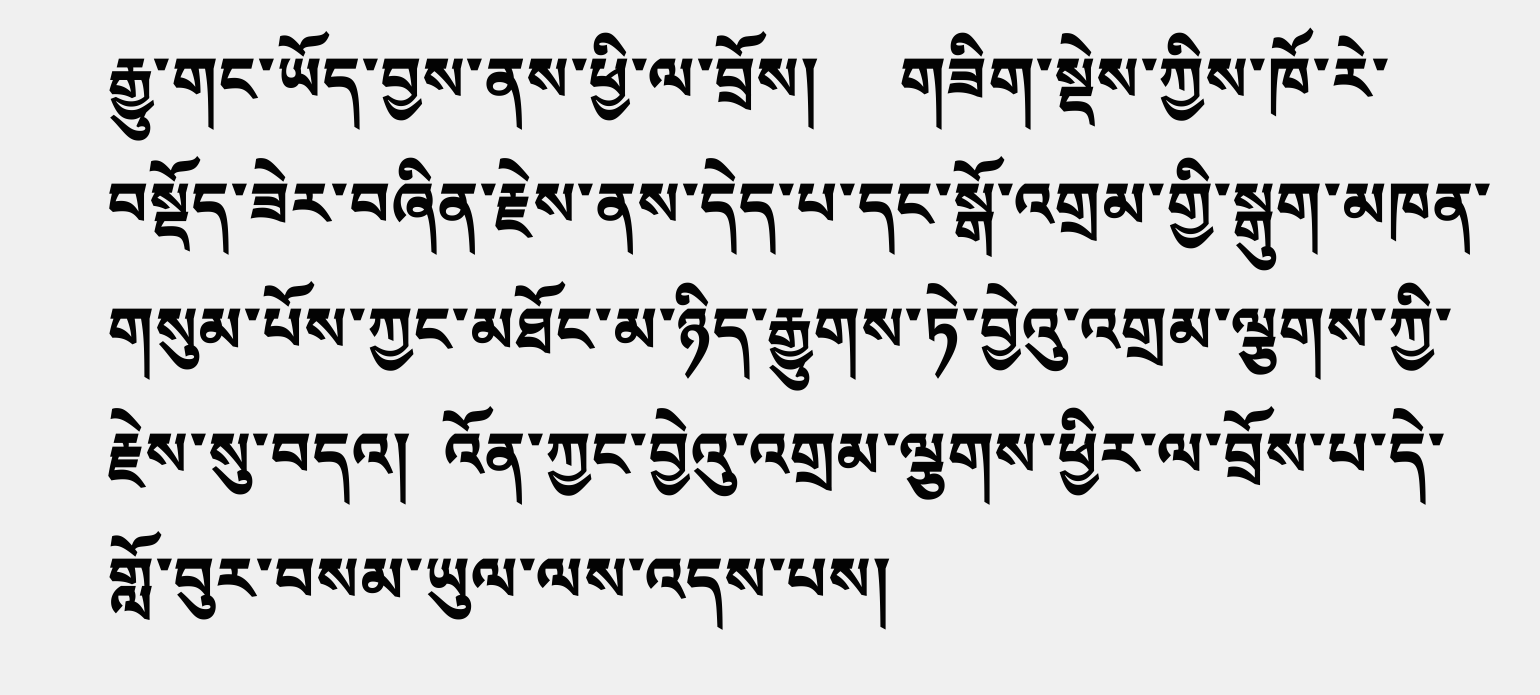རྒྱུ་གང་ཡོད་བྱས་ནས་ཕྱི་ལ་བྲོས།     གཟིག་སྡེས་ཀྱིས་ཁོ་རེ་བསྡོད་ཟེར་བཞིན་རྗེས་ནས་དེད་པ་དང་སྒོ་འགྲམ་གྱི་སྒུག་མཁན་གསུམ་པོས་ཀྱང་མཐོང་མ་ཉིད་རྒྱུགས་ཏེ་བྱེའུ་འགྲམ་ལྕགས་ཀྱི་རྗེས་སུ་བདའ།  འོན་ཀྱང་བྱེའུ་འགྲམ་ལྕགས་ཕྱིར་ལ་བྲོས་པ་དེ་གློ་བུར་བསམ་ཡུལ་ལས་འདས་པས།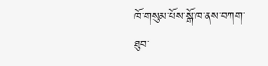ཁོ་གསུམ་པོས་སྒོ་ཁ་ནས་བཀག་ཐུབ་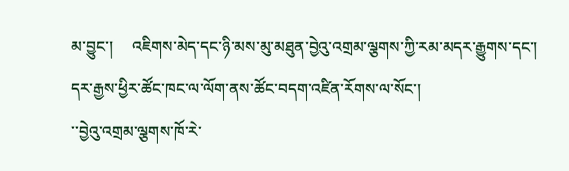མ་བྱུང་།     འཇིགས་མེད་དང་ཉི་མས་མུ་མཐུན་བྱེའུ་འགྲམ་ལྕགས་ཀྱི་རམ་མདར་རྒྱུགས་དང་།         དར་རྒྱས་ཕྱིར་ཚོང་ཁང་ལ་ལོག་ནས་ཚོང་བདག་འཛིན་རོགས་ལ་སོང་།
་་བྱེའུ་འགྲམ་ལྕགས་ཁོ་རེ་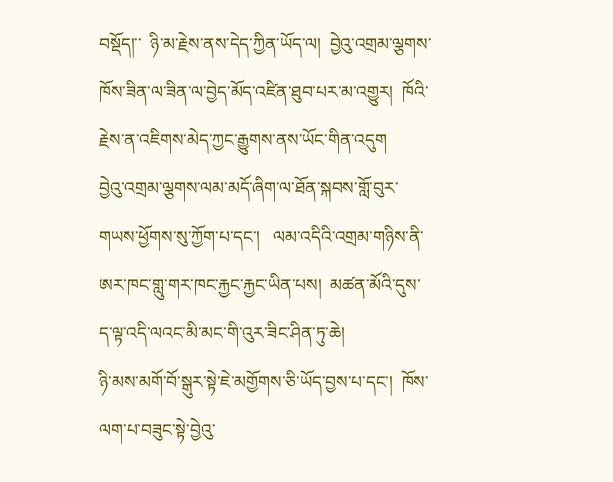བསྡོད།་་  ཉི་མ་རྗེས་ནས་དེད་ཀྱིན་ཡོད་ལ།  བྱེའུ་འགྲམ་ལྕགས་ཁོས་ཟིན་ལ་ཟིན་ལ་བྱེད་མོད་འཛིན་ཐུབ་པར་མ་འགྱུར།  ཁོའི་རྗེས་ན་འཇིགས་མེད་ཀྱང་རྒྱུགས་ནས་ཡོང་གིན་འདུག
བྱེའུ་འགྲམ་ལྕགས་ལམ་མདོ་ཞིག་ལ་ཐོན་སྐབས་གློ་བུར་གཡས་ཕྱོགས་སུ་ཀྱོག་པ་དང་།   ལམ་འདིའི་འགྲམ་གཉིས་ནི་ཨར་ཁང་གླུ་གར་ཁང་རྐྱང་རྐྱང་ཡིན་པས།  མཚན་མོའི་དུས་ད་ལྟ་འདི་ལའང་མི་མང་གི་འུར་ཟིང་ཤིན་ཏུ་ཆེ།
ཉི་མས་མགོ་བོ་སྒུར་སྟེ་ཇེ་མགྱོགས་ཅི་ཡོད་བྱས་པ་དང་།  ཁོས་ལག་པ་བཟུང་སྟེ་བྱེའུ་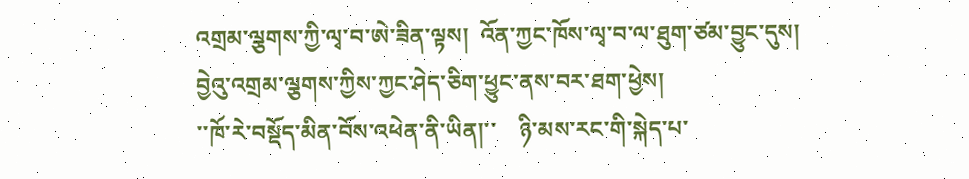འགྲམ་ལྕགས་ཀྱི་ལྭ་བ་ཨེ་ཟིན་ལྟས།  འོན་ཀྱང་ཁོས་ལྭ་བ་ལ་ཐུག་ཙམ་བྱུང་དུས།   བྱེའུ་འགྲམ་ལྕགས་ཀྱིས་ཀྱང་ཤེད་ཅིག་ཕྱུང་ནས་བར་ཐག་ཕྱེས།
་་ཁོ་རེ་བསྡོད་མིན་བོས་འཕེན་ནི་ཡིན།་་    ཉི་མས་རང་གི་སྐེད་པ་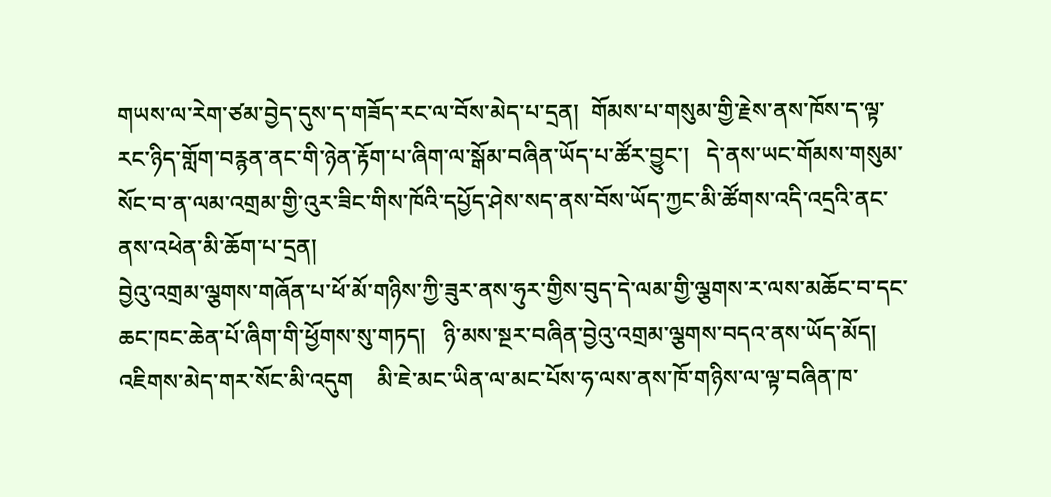གཡས་ལ་རེག་ཙམ་བྱེད་དུས་ད་གཟོད་རང་ལ་བོས་མེད་པ་དྲན།  གོམས་པ་གསུམ་གྱི་རྗེས་ནས་ཁོས་ད་ལྟ་རང་ཉིད་གློག་བརྙན་ནང་གི་ཉེན་རྟོག་པ་ཞིག་ལ་སྒོམ་བཞིན་ཡོད་པ་ཚོར་བྱུང་།   དེ་ནས་ཡང་གོམས་གསུམ་སོང་བ་ན་ལམ་འགྲམ་གྱི་འུར་ཟིང་གིས་ཁོའི་དཔྱོད་ཤེས་སད་ནས་བོས་ཡོད་ཀྱང་མི་ཚོགས་འདི་འདྲའི་ནང་ནས་འཕེན་མི་ཆོག་པ་དྲན།
བྱེའུ་འགྲམ་ལྕགས་གཞོན་པ་ཕོ་མོ་གཉིས་ཀྱི་ཟུར་ནས་ཧུར་གྱིས་བུད་དེ་ལམ་གྱི་ལྕགས་ར་ལས་མཆོང་བ་དང་ཆང་ཁང་ཆེན་པོ་ཞིག་གི་ཕྱོགས་སུ་གཏད།   ཉི་མས་སྔར་བཞིན་བྱེའུ་འགྲམ་ལྕགས་བདའ་ནས་ཡོད་མོད།  འཇིགས་མེད་གར་སོང་མི་འདུག    མི་ཇེ་མང་ཡིན་ལ་མང་པོས་ཧ་ལས་ནས་ཁོ་གཉིས་ལ་ལྟ་བཞིན་ཁ་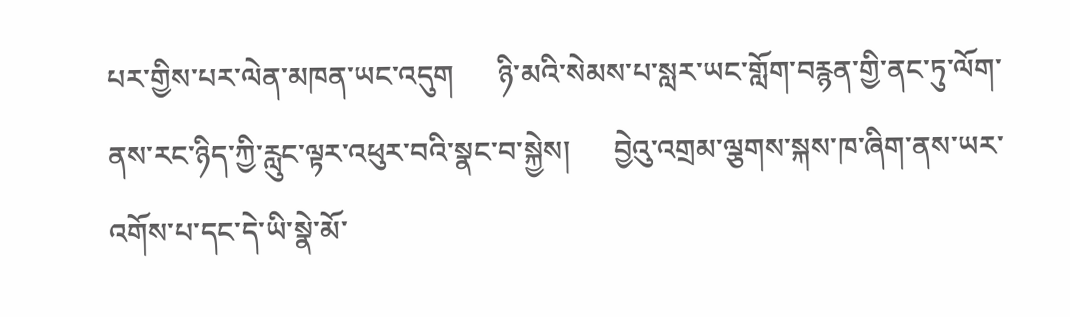པར་གྱིས་པར་ལེན་མཁན་ཡང་འདུག      ཉི་མའི་སེམས་པ་སླར་ཡང་གློག་བརྙན་གྱི་ནང་ཏུ་ལོག་ནས་རང་ཉིད་ཀྱི་རླུང་ལྟར་འཕུར་བའི་སྣང་བ་སྐྱེས།      བྱེའུ་འགྲམ་ལྕགས་སྐས་ཁ་ཞིག་ནས་ཡར་འགོས་པ་དང་དེ་ཡི་སྣེ་མོ་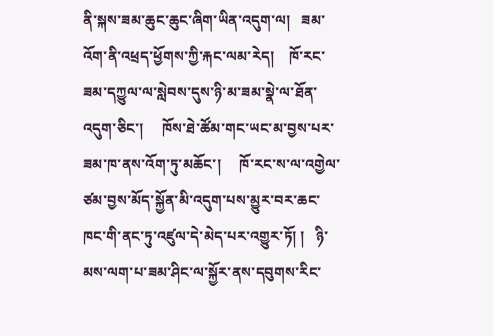ནི་སྐས་ཟམ་ཆུང་ཆུང་ཞིག་ཡིན་འདུག་ལ།   ཟམ་འོག་ནི་འཕྲད་ཕྱོགས་ཀྱི་རྐང་ལམ་རེད།    ཁོ་རང་ཟམ་དཀྱུལ་ལ་སླེབས་དུས་ཉི་མ་ཟམ་སྣེ་ལ་ཐོན་འདུག་ཅིང་།     ཁོས་ཐེ་ཚོམ་གང་ཡང་མ་བྱས་པར་ཟམ་ཁ་ནས་འོག་ཏུ་མཆོང་།     ཁོ་རང་ས་ལ་འགྱེལ་ཙམ་བྱས་མོད་སྐྱོན་མི་འདུག་པས་མྱུར་བར་ཆང་ཁང་གི་ནང་ཏུ་འཛུལ་དེ་མེད་པར་འགྱུར་ཏོ། །   ཉི་མས་ལག་པ་ཟམ་ཤིང་ལ་སྐྱོར་ནས་དབུགས་རིང་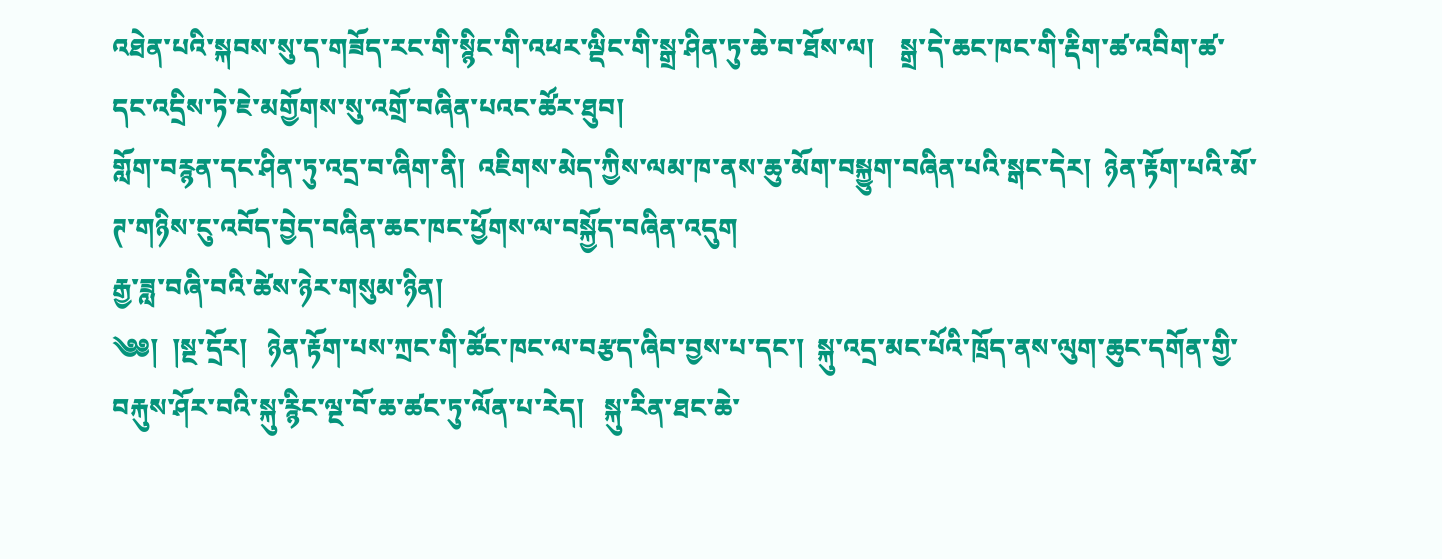འཐེན་པའི་སྐབས་སུ་ད་གཟོད་རང་གི་སྙིང་གི་འཕར་ལྡིང་གི་སྒྲ་ཤིན་ཏུ་ཆེ་བ་ཐོས་ལ།    སྒྲ་དེ་ཆང་ཁང་གི་རྡིག་ཚ་འབིག་ཚ་དང་འདྲིས་ཏེ་ཇེ་མགྱོགས་སུ་འགྲོ་བཞིན་པའང་ཚོར་ཐུབ།
གློག་བརྙན་དང་ཤིན་ཏུ་འདྲ་བ་ཞིག་ནི།  འཇིགས་མེད་ཀྱིས་ལམ་ཁ་ནས་ཆུ་མོག་བསྐྱུག་བཞིན་པའི་སྒང་དེར།  ཉེན་རྟོག་པའི་མོ་ཊ་གཉིས་ངུ་འབོད་བྱེད་བཞིན་ཆང་ཁང་ཕྱོགས་ལ་བསྐྱོད་བཞིན་འདུག
རྒྱ་ཟླ་བཞི་བའི་ཚེས་ཉེར་གསུམ་ཉིན།
༄༅།  །སྔ་དྲོར།   ཉེན་རྟོག་པས་ཀྲང་གི་ཚོང་ཁང་ལ་བརྩད་ཞིབ་བྱས་པ་དང་།  སྐུ་འདྲ་མང་པོའི་ཁྲོད་ནས་ལུག་ཆུང་དགོན་གྱི་བརྐུས་ཤོར་བའི་སྐུ་རྙིང་ལྔ་བོ་ཆ་ཚང་ཏུ་ལོན་པ་རེད།   སྐུ་རིན་ཐང་ཆེ་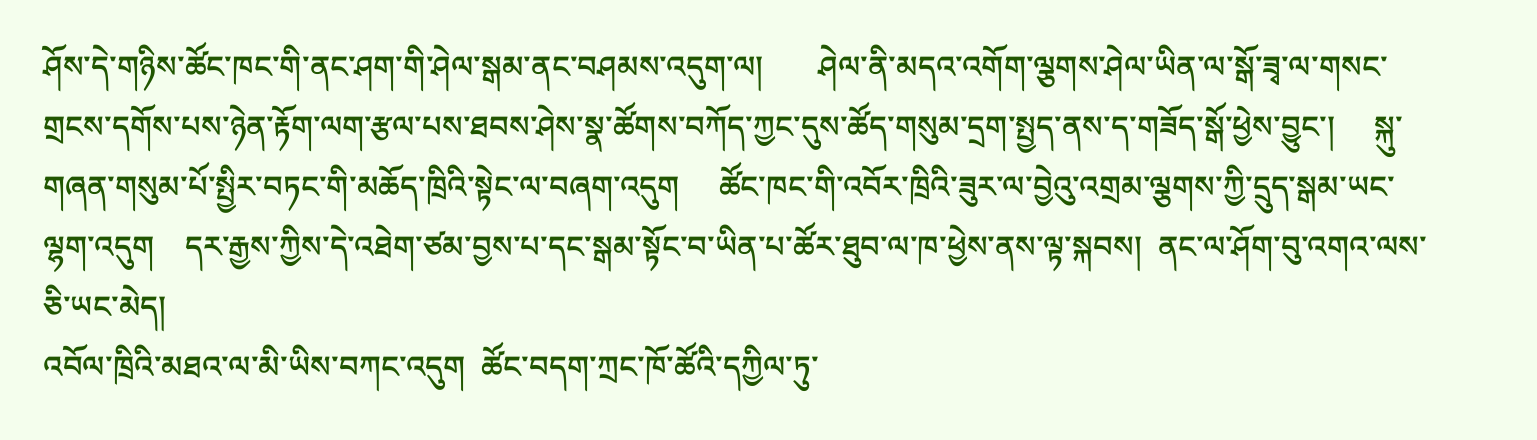ཤོས་དེ་གཉིས་ཚོང་ཁང་གི་ནང་ཤག་གི་ཤེལ་སྒམ་ནང་བཤམས་འདུག་ལ།       ཤེལ་ནི་མདའ་འགོག་ལྕགས་ཤེལ་ཡིན་ལ་སྒོ་ཟྭ་ལ་གསང་གྲངས་དགོས་པས་ཉེན་རྟོག་ལག་རྩལ་པས་ཐབས་ཤེས་སྣ་ཚོགས་བཀོད་ཀྱང་དུས་ཚོད་གསུམ་དྲག་སྤྱད་ནས་ད་གཟོད་སྒོ་ཕྱེས་བྱུང་།     སྐུ་གཞན་གསུམ་པོ་སྤྱིར་བཏང་གི་མཆོད་ཁྲིའི་སྟེང་ལ་བཞག་འདུག     ཚོང་ཁང་གི་འབོར་ཁྲིའི་ཟུར་ལ་བྱེའུ་འགྲམ་ལྕགས་ཀྱི་དྲུད་སྒམ་ཡང་ལྷག་འདུག    དར་རྒྱས་ཀྱིས་དེ་འཐེག་ཙམ་བྱས་པ་དང་སྒམ་སྟོང་བ་ཡིན་པ་ཚོར་ཐུབ་ལ་ཁ་ཕྱེས་ནས་ལྟ་སྐབས།  ནང་ལ་ཤོག་བུ་འགའ་ལས་ཅི་ཡང་མེད།
འབོལ་ཁྲིའི་མཐའ་ལ་མི་ཡིས་བཀང་འདུག  ཚོང་བདག་ཀྲང་ཁོ་ཚོའི་དཀྱིལ་ཏུ་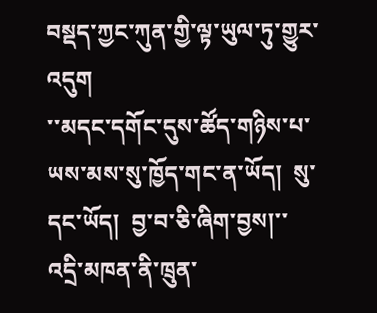བསྡད་ཀྱང་ཀུན་གྱི་ལྟ་ཡུལ་ཏུ་གྱུར་འདུག
་་མདང་དགོང་དུས་ཚོད་གཉིས་པ་ཡས་མས་སུ་ཁྱོད་གང་ན་ཡོད།  སུ་དང་ཡོད།  བྱ་བ་ཅི་ཞིག་བྱས།་་   འདྲི་མཁན་ནི་ཁྲུན་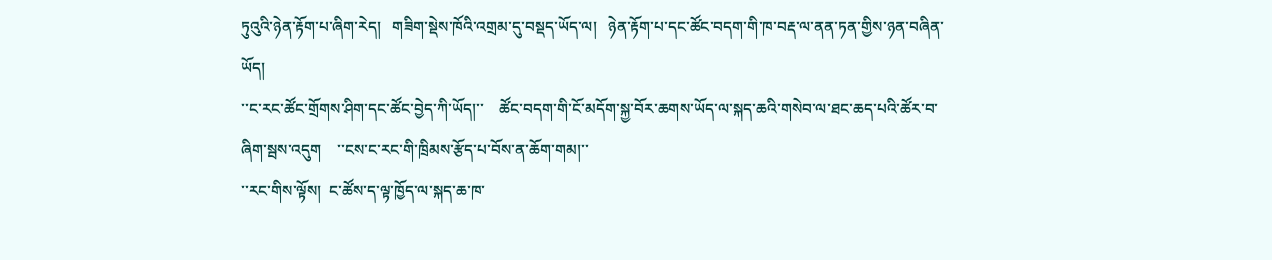ཏུའུའི་ཉེན་རྟོག་པ་ཞིག་རེད།   གཟིག་སྡེས་ཁོའི་འགྲམ་དུ་བསྡད་ཡོད་ལ།   ཉེན་རྟོག་པ་དང་ཚོང་བདག་གི་ཁ་བརྡ་ལ་ནན་ཏན་གྱིས་ཉན་བཞིན་ཡོད།
་་ང་རང་ཚོང་གྲོགས་ཤིག་དང་ཚོང་བྱེད་ཀི་ཡོད།་་    ཚོང་བདག་གི་ངོ་མདོག་སྐྱ་བོར་ཆགས་ཡོད་ལ་སྐད་ཆའི་གསེབ་ལ་ཐང་ཆད་པའི་ཚོར་བ་ཞིག་སྦས་འདུག    ་་ངས་ང་རང་གི་ཁྲིམས་རྩོད་པ་བོས་ན་ཆོག་གམ།་་
་་རང་གིས་ལྟོས།  ང་ཚོས་ད་ལྟ་ཁྱོད་ལ་སྐད་ཆ་ཁ་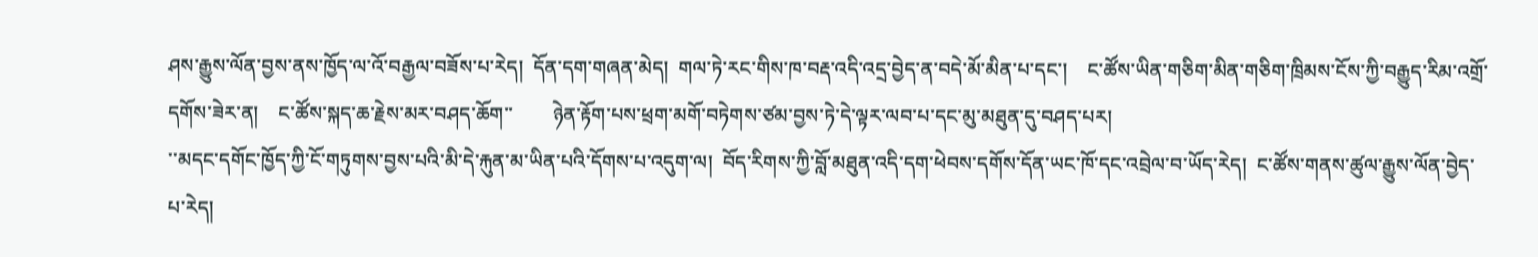ཤས་རྒྱུས་ལོན་བྱས་ནས་ཁྱོད་ལ་འོ་བརྒྱལ་བཟོས་པ་རེད།  དོན་དག་གཞན་མེད།  གལ་ཏེ་རང་གིས་ཁ་བརྡ་འདི་འདྲ་བྱེད་ན་བདེ་མོ་མིན་པ་དང་།    ང་ཚོས་ཡིན་གཅིག་མིན་གཅིག་ཁྲིམས་ངོས་ཀྱི་བརྒྱུད་རིམ་འགྲོ་དགོས་ཟེར་ན།    ང་ཚོས་སྐད་ཆ་རྗེས་མར་བཤད་ཆོག་་        ཉེན་རྟོག་པས་ཕྲག་མགོ་བཏེགས་ཙམ་བྱས་ཏེ་དེ་ལྟར་ལབ་པ་དང་མུ་མཐུན་དུ་བཤད་པར།
་་མདང་དགོང་ཁྱོད་ཀྱི་ངོ་གཏུགས་བྱས་པའི་མི་དེ་རྐུན་མ་ཡིན་པའི་དོགས་པ་འདུག་ལ།  བོད་རིགས་ཀྱི་བློ་མཐུན་འདི་དག་ཕེབས་དགོས་དོན་ཡང་ཁོ་དང་འབྲེལ་བ་ཡོད་རེད།  ང་ཚོས་གནས་ཚུལ་རྒྱུས་ལོན་བྱེད་པ་རེད།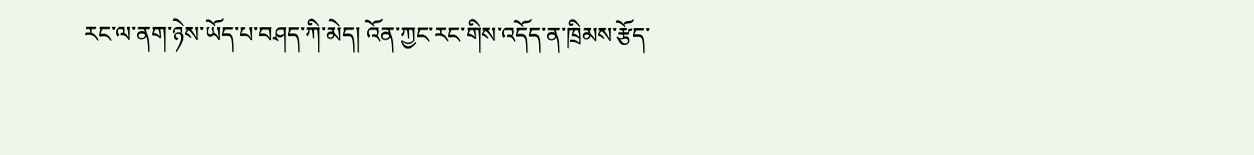རང་ལ་ནག་ཉེས་ཡོད་པ་བཤད་ཀི་མེད། འོན་ཀྱང་རང་གིས་འདོད་ན་ཁྲིམས་རྩོད་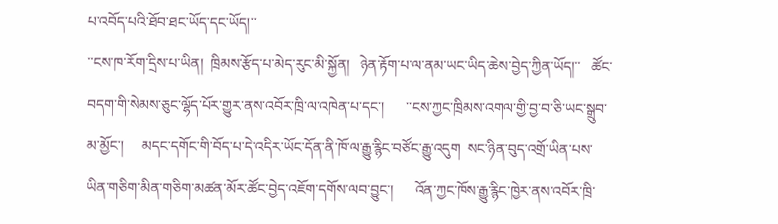པ་འབོད་པའི་ཐོབ་ཐང་ཡོད་དང་ཡོད།་་
་་ངས་ཁ་རོག་དྲིས་པ་ཡིན།  ཁྲིམས་རྩོད་པ་མེད་རུང་མི་སྐྱོན།   ཉེན་རྟོག་པ་ལ་ནམ་ཡང་ཡིད་ཆེས་བྱེད་ཀྱིན་ཡོད།་་   ཚོང་བདག་གི་སེམས་ཅུང་ལྷོད་པོར་གྱུར་ནས་འབོར་ཁྲི་ལ་འཁེན་པ་དང་།      ་་ངས་ཀྱང་ཁྲིམས་འགལ་གྱི་བྱ་བ་ཅི་ཡང་སྒྲུབ་མ་མྱོང་།     མདང་དགོང་གི་བོད་པ་དེ་འདིར་ཡོང་དོན་ནི་ཁོ་ལ་རྒྱུ་རྙིང་བཙོང་རྒྱུ་འདུག  སང་ཉིན་བུད་འགྲོ་ཡིན་པས་ཡིན་གཅིག་མིན་གཅིག་མཚན་མོར་ཚོང་བྱེད་འཇོག་དགོས་ལབ་བྱུང་།      འོན་ཀྱང་ཁོས་རྒྱུ་རྙིང་ཁྱེར་ནས་འབོར་ཁྲི་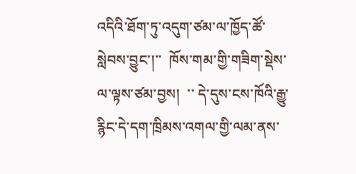འདིའི་ཐོག་ཏུ་འདུག་ཙམ་ལ་ཁྱོད་ཚོ་སླེབས་བྱུང་།་་  ཁོས་གམ་གྱི་གཟིག་སྡེས་ལ་ལྟས་ཙམ་བྱས།  ་་ དེ་དུས་ངས་ཁོའི་རྒྱུ་རྙིང་དེ་དག་ཁྲིམས་འགལ་གྱི་ལམ་ནས་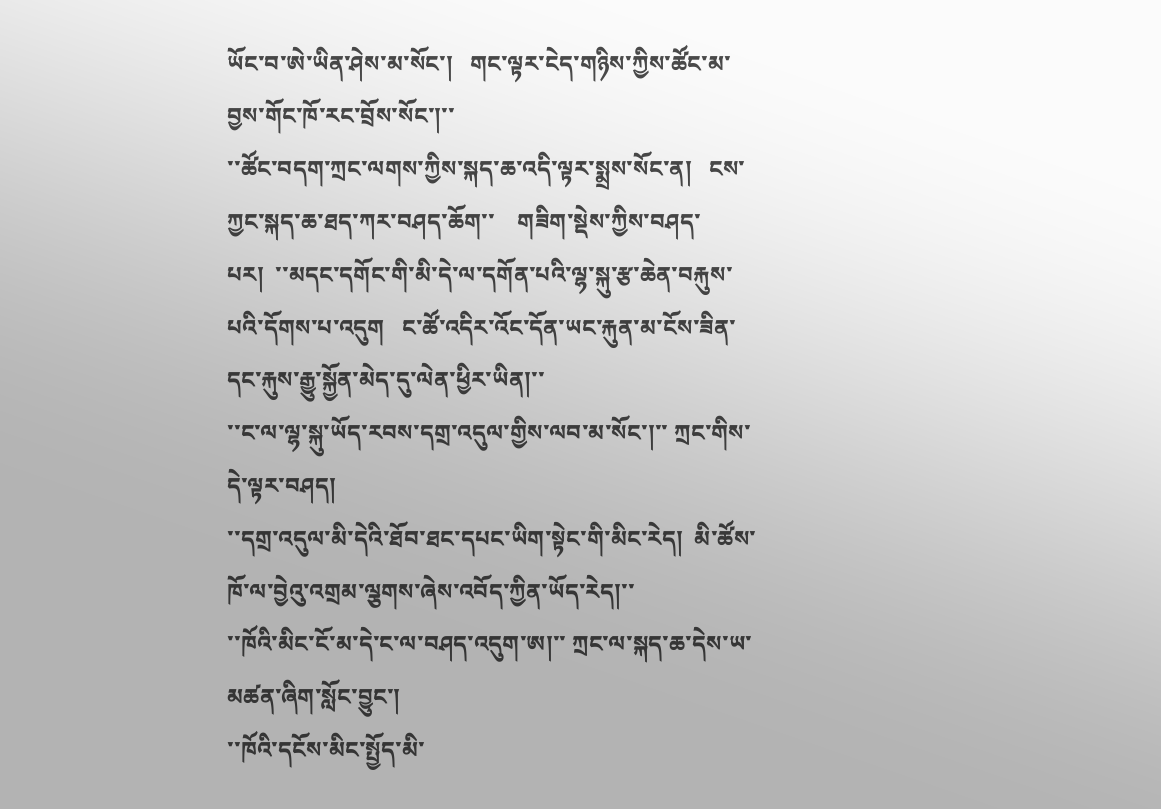ཡོང་བ་ཨེ་ཡིན་ཤེས་མ་སོང་།   གང་ལྟར་ངེད་གཉིས་ཀྱིས་ཚོང་མ་བྱས་གོང་ཁོ་རང་བྲོས་སོང་།་་
་་ཚོང་བདག་ཀྲང་ལགས་ཀྱིས་སྐད་ཆ་འདི་ལྟར་སྨྲས་སོང་ན།   ངས་ཀྱང་སྐད་ཆ་ཐད་ཀར་བཤད་ཆོག་་    གཟིག་སྡེས་ཀྱིས་བཤད་པར།  ་་མདང་དགོང་གི་མི་དེ་ལ་དགོན་པའི་ལྷ་སྐུ་རྩ་ཆེན་བརྐུས་པའི་དོགས་པ་འདུག   ང་ཚོ་འདིར་འོང་དོན་ཡང་རྐུན་མ་ངོས་ཟིན་དང་རྐུས་རྒྱུ་སྐྱོན་མེད་དུ་ལེན་ཕྱིར་ཡིན།་་
་་ང་ལ་ལྷ་སྐུ་ཡོད་རབས་དགྲ་འདུལ་གྱིས་ལབ་མ་སོང་།་་ ཀྲང་གིས་དེ་ལྟར་བཤད།
་་དགྲ་འདུལ་མི་དེའི་ཐོབ་ཐང་དཔང་ཡིག་སྟེང་གི་མིང་རེད།  མི་ཚོས་ཁོ་ལ་བྱེའུ་འགྲམ་ལྕགས་ཞེས་འབོད་ཀྱིན་ཡོད་རེད།་་
་་ཁོའི་མིང་ངོ་མ་དེ་ང་ལ་བཤད་འདུག་ཨ།་་ ཀྲང་ལ་སྐད་ཆ་དེས་ཡ་མཚན་ཞིག་སློང་བྱུང་།
་་ཁོའི་དངོས་མིང་སྤྱོད་མི་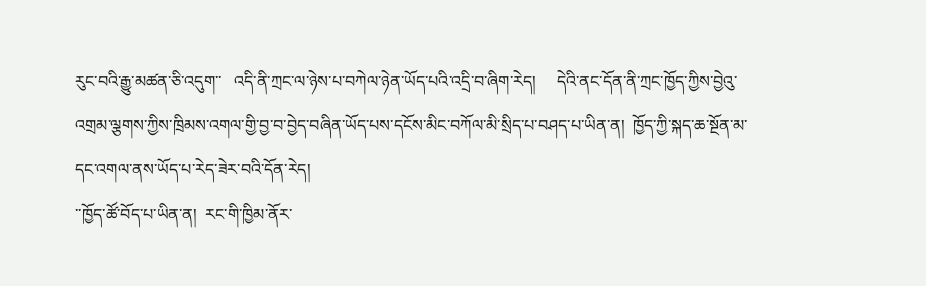རུང་བའི་རྒྱུ་མཚན་ཅི་འདུག་་   འདི་ནི་ཀྲང་ལ་ཉེས་པ་བཀེལ་ཉེན་ཡོད་པའི་འདྲི་བ་ཞིག་རེད།     དེའི་ནང་དོན་ནི་ཀྲང་ཁྱོད་ཀྱིས་བྱེའུ་འགྲམ་ལྕགས་ཀྱིས་ཁྲིམས་འགལ་གྱི་བྱ་བ་བྱེད་བཞིན་ཡོད་པས་དངོས་མིང་བཀོལ་མི་སྲིད་པ་བཤད་པ་ཡིན་ན།  ཁྱོད་ཀྱི་སྐད་ཆ་སྔོན་མ་དང་འགལ་ནས་ཡོད་པ་རེད་ཟེར་བའི་དོན་རེད།
་་ཁྱོད་ཚོ་བོད་པ་ཡིན་ན།  རང་གི་ཁྱིམ་ནོར་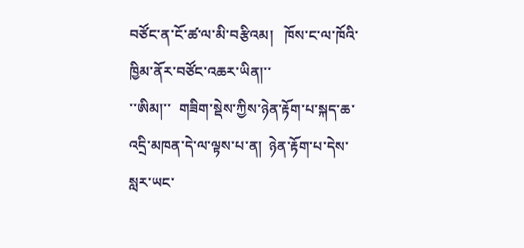བཙོང་ན་ངོ་ཚ་ལ་མི་བརྩིའམ།   ཁོས་ང་ལ་ཁོའི་ཁྱིམ་ནོར་བཙོང་འཆར་ཡིན།་་
་་ཨིམ།་་  གཟིག་སྡེས་ཀྱིས་ཉེན་རྟོག་པ་སྐད་ཆ་འདྲི་མཁན་དེ་ལ་ལྟས་པ་ན།  ཉེན་རྟོག་པ་དེས་སླར་ཡང་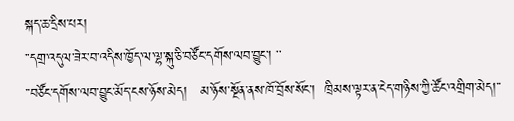སྐད་ཆ་དྲིས་པར།
་་དགྲ་འདུལ་ཟེར་བ་འདིས་ཁྱོད་ལ་ལྷ་སྐུ་ཅི་བཙོང་དགོས་ལབ་བྱུང་། ་་
་་བཙོང་དགོས་ལབ་བྱུང་མོད་ངས་ཉོས་མེད།   མ་ཉོས་སྔོན་ནས་ཁོ་བྲོས་སོང་།  ཁྲིམས་ལྟར་ན་ངེད་གཉིས་ཀྱི་ཚོང་འགྲིག་མེད།་་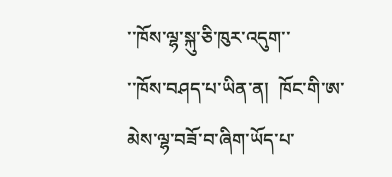་་ཁོས་ལྷ་སྐུ་ཅི་ཁུར་འདུག་་
་་ཁོས་བཤད་པ་ཡིན་ན།  ཁོང་གི་ཨ་མེས་ལྷ་བཟོ་བ་ཞིག་ཡོད་པ་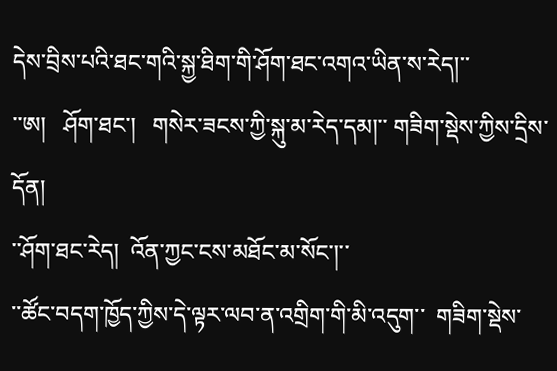དེས་བྲིས་པའི་ཐང་གའི་སྐྱ་ཐིག་གི་ཤོག་ཐང་འགའ་ཡིན་ས་རེད།་་
་་ཨ།   ཤོག་ཐང་།   གསེར་ཟངས་ཀྱི་སྐུ་མ་རེད་དམ།་་ གཟིག་སྡེས་ཀྱིས་དྲིས་དོན།
་་ཤོག་ཐང་རེད།  འོན་ཀྱང་ངས་མཐོང་མ་སོང་།་་
་་ཚོང་བདག་ཁྱོད་ཀྱིས་དེ་ལྟར་ལབ་ན་འགྲིག་གི་མི་འདུག་་  གཟིག་སྡེས་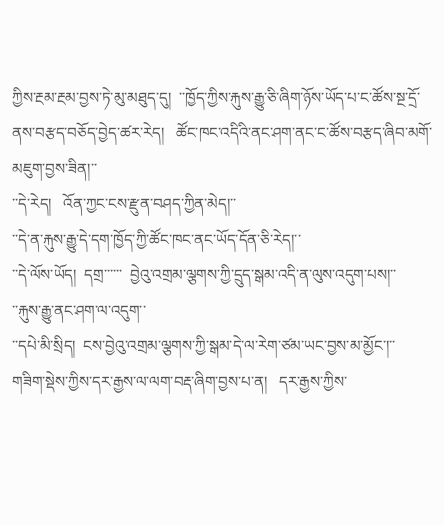ཀྱིས་རྔམ་རྔམ་བྱས་ཏེ་མུ་མཐུད་དུ།  ་་ཁྱོད་ཀྱིས་རྐུས་རྒྱུ་ཅི་ཞིག་ཉོས་ཡོད་པ་ང་ཚོས་སྔ་དྲོ་ནས་བརྩད་བཅོད་བྱེད་ཚར་རེད།   ཚོང་ཁང་འདིའི་ནང་ཤག་ནང་ང་ཚོས་བརྩད་ཞིབ་མགོ་མཇུག་བྱས་ཟིན།་་
་་དེ་རེད།   འོན་ཀྱང་ངས་རྫུན་བཤད་ཀྱིན་མེད།་་
་་དེ་ན་རྐུས་རྒྱུ་དེ་དག་ཁྱོད་ཀྱི་ཚོང་ཁང་ནང་ཡོད་དོན་ཅི་རེད།་་
་་དེ་ལོས་ཡོད།  དགྲ་་་་་་  བྱེའུ་འགྲམ་ལྕགས་ཀྱི་དྲུད་སྒམ་འདི་ན་ལུས་འདུག་པས།་་
་་རྐུས་རྒྱུ་ནང་ཤག་ལ་འདུག་་
་་དཔེ་མི་སྲིད།  ངས་བྱེའུ་འགྲམ་ལྕགས་ཀྱི་སྒམ་དེ་ལ་རེག་ཙམ་ཡང་བྱས་མ་མྱོང་།་་
གཟིག་སྡེས་ཀྱིས་དར་རྒྱས་ལ་ལག་བརྡ་ཞིག་བྱས་པ་ན།   དར་རྒྱས་ཀྱིས་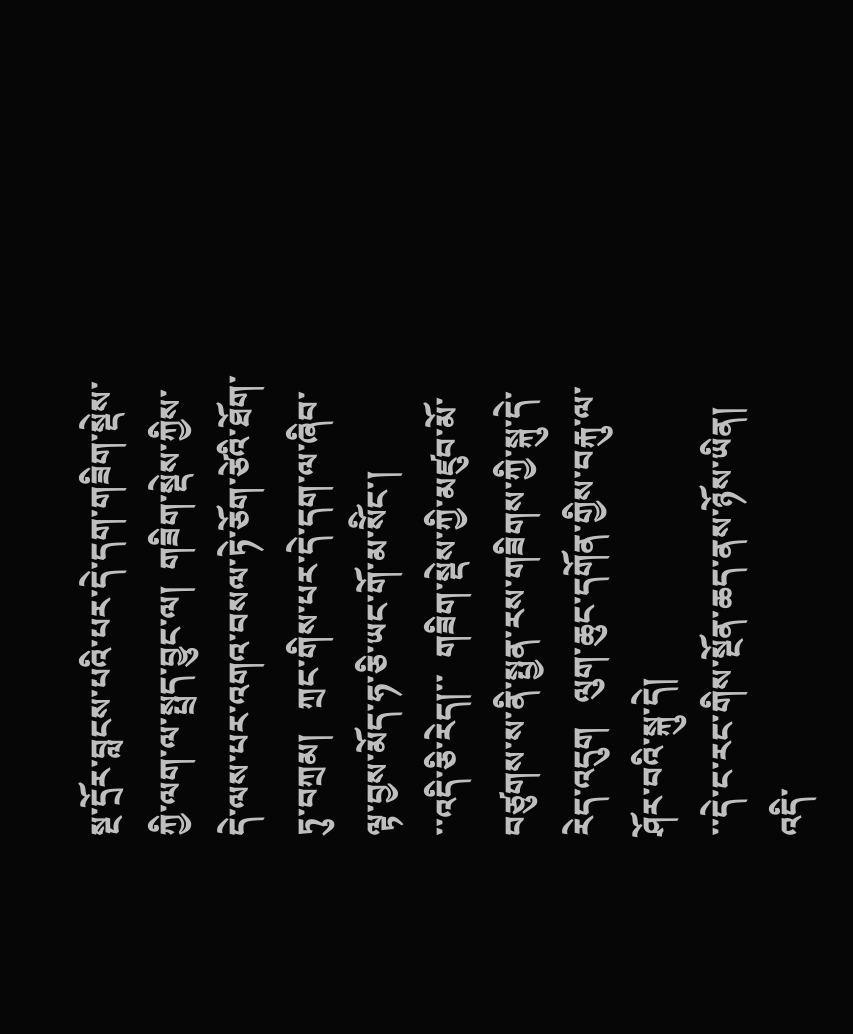སྔ་དྲོར་བླངས་པའི་པར་དེ་དག་གཟིག་སྡེས་ཀྱི་ལག་ལ་སྤྲད་བྱུང་ལ།  གཟིག་སྡེས་ཀྱིས་དེ་ལས་པར་འགའ་བསལ་ཏེ་ཅོག་ཙེའི་ཐོག་ཏུ་བཀྲམ།   ཀྲང་གིས་པར་དེ་དག་ལ་ཞིབ་ལྟ་བྱས་མོད་ཧ་ཅི་ཡང་གོ་མ་སོིང་།
་་འདི་ཅི་རེད།་་  གཟིག་སྡེས་ཀྱི་མཛུབ་མོ་བཙུགས་ས་ནི་སྤྱན་རས་གཟིགས་ཀྱི་སྐུ་དེ་རེད་འདུག   ལུག་ཆུང་དགོན་གྱིས་བརྐུ་ལ་ཤོར་བའི་སྐུ་དེ།
་་དེ་ང་རང་གིས་སྔོན་ཆད་ནས་ཉོས་ཡིན།   འདི་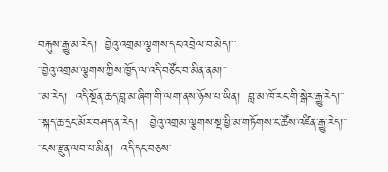བརྐུས་རྒྱུ་མ་རེད།  བྱེའུ་འགྲམ་ལྕགས་དང་འབྲེལ་བ་མེད།་་
་་བྱེའུ་འགྲམ་ལྕགས་ཀྱིས་ཁྱོད་ལ་འདི་བཙོང་བ་མིན་ནམ།་་
་་མ་རེད།  འདི་སྔོན་ཆད་བླ་མ་ཞིག་གི་ལག་ནས་ཉོས་པ་ཡིན།  བླ་མ་ཁོ་རང་གི་སྒེར་རྒྱུ་རེད།་་
་་སྐད་ཆ་དྲང་མོར་བཤད་ན་རེད།   བྱེའུ་འགྲམ་ལྕགས་སྔ་ཕྱི་མ་གཏོགས་ང་ཚོས་འཛིན་རྒྱུ་རེད།་་
་་ངས་རྫུན་ལབ་པ་མིན།  འདི་དང་བཅས་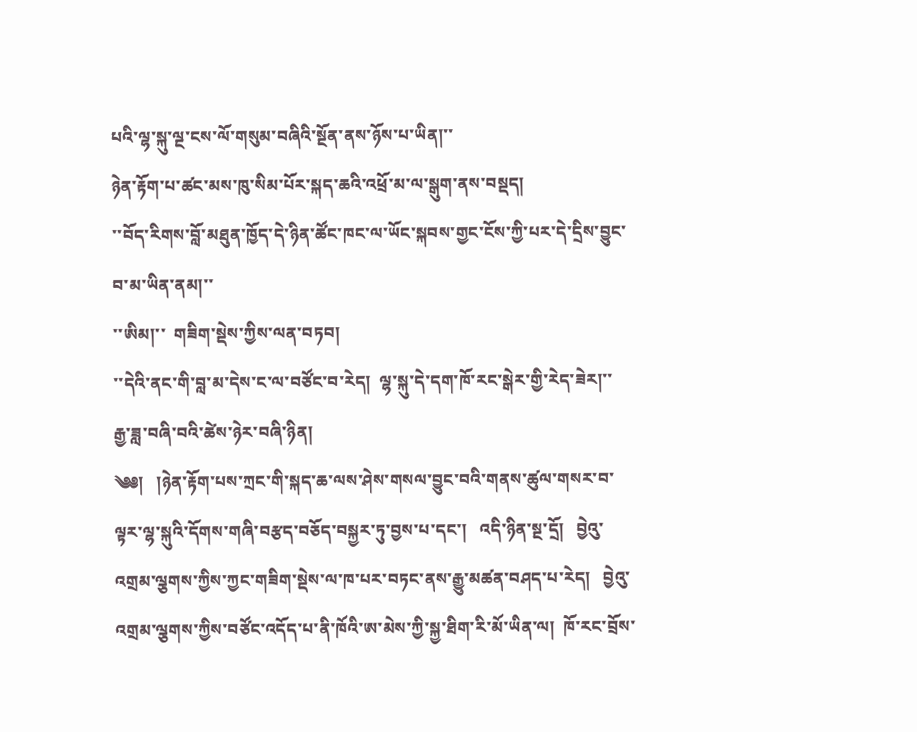པའི་ལྷ་སྐུ་ལྔ་ངས་ལོ་གསུམ་བཞིའི་སྔོན་ནས་ཉོས་པ་ཡིན།་་
ཉེན་རྟོག་པ་ཚང་མས་ཁུ་སིམ་པོར་སྐད་ཆའི་འཕྲོ་མ་ལ་སྒུག་ནས་བསྡད།
་་བོད་རིགས་བློ་མཐུན་ཁྱོད་དེ་ཉིན་ཚོང་ཁང་ལ་ཡོང་སྐབས་གྱང་ངོས་ཀྱི་པར་དེ་དྲིས་བྱུང་བ་མ་ཡིན་ནམ།་་
་་ཨིམ།་་  གཟིག་སྡེས་ཀྱིས་ལན་བཏབ།
་་དེའི་ནང་གི་བླ་མ་དེས་ང་ལ་བཙོང་བ་རེད།  ལྷ་སྐུ་དེ་དག་ཁོ་རང་སྒེར་གྱི་རེད་ཟེར།་་
རྒྱ་ཟླ་བཞི་བའི་ཚེས་ཉེར་བཞི་ཉིན།
༄༅།   །ཉེན་རྟོག་པས་ཀྲང་གི་སྐད་ཆ་ལས་ཤེས་གསལ་བྱུང་བའི་གནས་ཚུལ་གསར་བ་ལྟར་ལྷ་སྐུའི་དོགས་གཞི་བརྩད་བཅོད་བསྐྱར་ཏུ་བྱས་པ་དང་།   འདི་ཉིན་སྔ་དྲོ།   བྱེའུ་འགྲམ་ལྕགས་ཀྱིས་ཀྱང་གཟིག་སྡེས་ལ་ཁ་པར་བཏང་ནས་རྒྱུ་མཚན་བཤད་པ་རེད།   བྱེའུ་འགྲམ་ལྕགས་ཀྱིས་བཙོང་འདོད་པ་ནི་ཁོའི་ཨ་མེས་ཀྱི་སྐྱ་ཐིག་རི་མོ་ཡིན་ལ།  ཁོ་རང་བྲོས་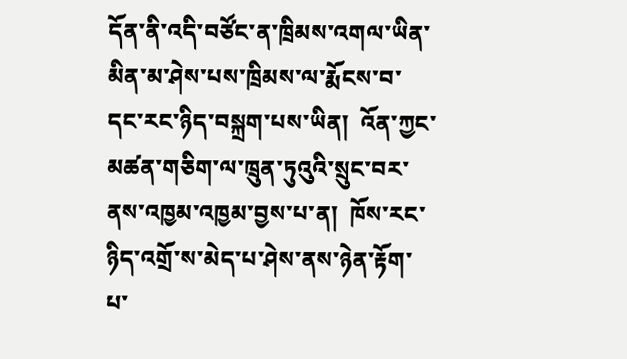དོན་ནི་འདི་བཙོང་ན་ཁྲིམས་འགལ་ཡིན་མིན་མ་ཤེས་པས་ཁྲིམས་ལ་རྨོངས་བ་དང་རང་ཉིད་བསྐྲག་པས་ཡིན།  འོན་ཀྱང་མཚན་གཅིག་ལ་ཁྲུན་ཏུའུའི་སྲུང་བར་ནས་འཁྱམ་འཁྱམ་བྱས་པ་ན།  ཁོས་རང་ཉིད་འགྲོ་ས་མེད་པ་ཤེས་ནས་ཉེན་རྟོག་པ་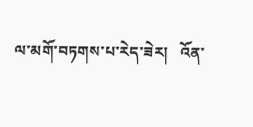ལ་མགོ་བཏགས་པ་རེད་ཟེར།   འོན་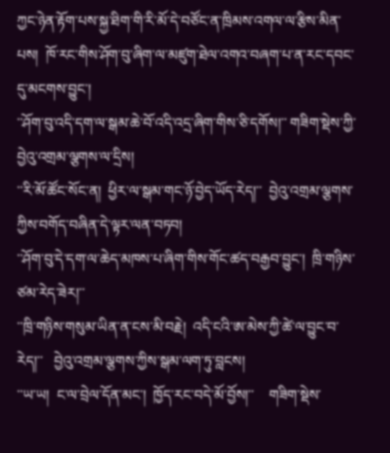ཀྱང་ཉེན་རྟོག་པས་སྐྱ་ཐིག་གི་རི་མོ་དེ་བཙོང་ན་ཁྲིམས་འགལ་ལ་རྩིས་མིན་པས།  ཁོ་རང་གིས་ཤོག་བུ་ཞིག་ལ་མཛུག་ཐེལ་འགའ་བཞག་པ་ན་རང་དབང་དུ་མངགས་བྱུང་།
་་ཤོག་བུ་འདི་དག་ལ་སྒམ་ཆེ་བོ་འདི་འདྲ་ཞིག་གིས་ཅི་དགོས།་་ གཟིག་སྡེས་ཀྱི་བྱེའུ་འགྲམ་ལྕགས་ལ་དྲིས།
་་རི་མོ་ཚོང་སོང་ན།  ཕྱིར་ལ་སྒམ་གང་ཉོ་བྱེད་ཡོད་རེད།་་  བྱེའུ་འགྲམ་ལྕགས་ཀྱིས་བགོད་བཞིན་དེ་ལྟར་ལན་བཏབ།
་་ཤོག་བུ་དེ་དག་ལ་ཆེད་མཁས་པ་ཞིག་གིས་གོང་ཚད་བརྒྱབ་བྱུང་།  ཁྲི་གཉིས་ཙམ་རེད་ཟེར།་་
་་ཁྲི་གཉིས་གསུམ་ཡིན་ན་ངས་མི་བརྗེ།  འདི་ངའི་ཨ་མེས་ཀྱི་ཚེ་ལ་བྱུང་བ་རེད།་་   བྱེའུ་འགྲམ་ལྕགས་ཀྱིས་སྒམ་ལག་ཏུ་བླངས།
་་ཡ་ཡ།  ང་ལ་བྲེལ་དོན་མང་།  ཁྱོད་རང་བདེ་མོ་བྱོས།་་    གཟིག་སྡེས་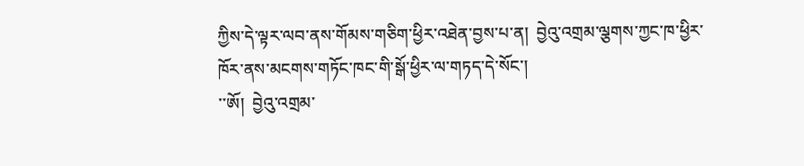ཀྱིས་དེ་ལྟར་ལབ་ནས་གོམས་གཅིག་ཕྱིར་འཐེན་བྱས་པ་ན།  བྱེའུ་འགྲམ་ལྕགས་ཀྱང་ཁ་ཕྱིར་ཁོར་ནས་མངགས་གཏོང་ཁང་གི་སྒོ་ཕྱིར་ལ་གཏད་དེ་སོང་།
་་ཨོ།  བྱེའུ་འགྲམ་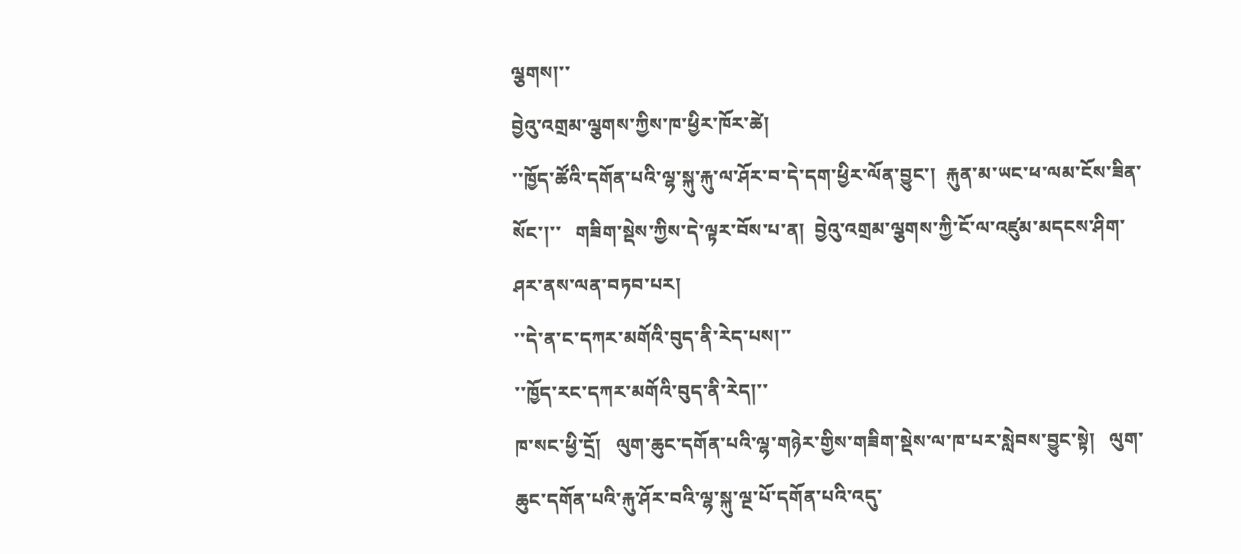ལྕགས།་་
བྱེའུ་འགྲམ་ལྕགས་ཀྱིས་ཁ་ཕྱིར་ཁོར་ཚེ།
་་ཁྱོད་ཚོའི་དགོན་པའི་ལྷ་སྐུ་རྐུ་ལ་ཤོར་བ་དེ་དག་ཕྱིར་ལོན་བྱུང་།  རྐུན་མ་ཡང་ཕ་ལམ་ངོས་ཟིན་སོང་།་་   གཟིག་སྡེས་ཀྱིས་དེ་ལྟར་བོས་པ་ན།  བྱེའུ་འགྲམ་ལྕགས་ཀྱི་ངོ་ལ་འཛུམ་མདངས་ཤིག་ཤར་ནས་ལན་བཏབ་པར།
་་དེ་ན་ང་དཀར་མགོའི་བུད་ནི་རེད་པས།་་
་་ཁྱོད་རང་དཀར་མགོའི་བུད་ནི་རེད།་་
ཁ་སང་ཕྱི་དྲོ།   ལུག་ཆུང་དགོན་པའི་ལྷ་གཉེར་གྱིས་གཟིག་སྡེས་ལ་ཁ་པར་སླེབས་བྱུང་སྟེ།   ལུག་ཆུང་དགོན་པའི་རྐུ་ཤོར་བའི་ལྷ་སྐུ་ལྔ་པོ་དགོན་པའི་འདུ་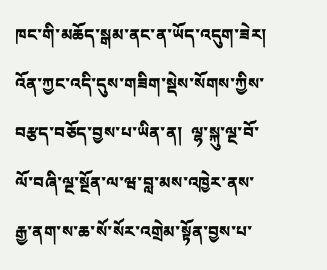ཁང་གི་མཆོད་སྒམ་ནང་ན་ཡོད་འདུག་ཟེར།  འོན་ཀྱང་འདི་དུས་གཟིག་སྡེས་སོགས་ཀྱིས་བརྩད་བཅོད་བྱས་པ་ཡིན་ན།  ལྷ་སྐུ་ལྔ་བོ་ལོ་བཞི་ལྔ་སྔོན་ལ་ཝ་བླ་མས་འཁྱེར་ནས་རྒྱ་ནག་ས་ཆ་སོ་སོར་འགྲེམ་སྟོན་བྱས་པ་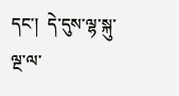དང་།  དེ་དུས་ལྷ་སྐུ་ལྔ་ལ་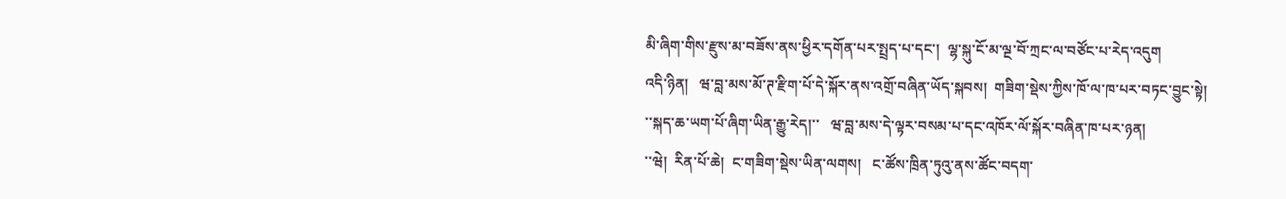མི་ཞིག་གིས་རྫུས་མ་བཟོས་ནས་ཕྱིར་དགོན་པར་སྤྲད་པ་དང་།  ལྷ་སྐུ་ངོ་མ་ལྔ་བོ་ཀྲང་ལ་བཙོང་པ་རེད་འདུག
འདི་ཉིན།   ཝ་བླ་མས་མོ་ཊ་རྫིག་པོ་དེ་སྐོར་ནས་འགྲོ་བཞིན་ཡོད་སྐབས།  གཟིག་སྡེས་ཀྱིས་ཁོ་ལ་ཁ་པར་བཏང་བྱུང་སྟེ།
་་སྐད་ཆ་ཡག་པོ་ཞིག་ཡིན་རྒྱུ་རེད།་་   ཝ་བླ་མས་དེ་ལྟར་བསམ་པ་དང་འཁོར་ལོ་སྐོར་བཞིན་ཁ་པར་ཉན།
་་ཝེ།  རིན་པོ་ཆེ།  ང་གཟིག་སྡེས་ཡིན་ལགས།   ང་ཚོས་ཁྲིན་ཏུའུ་ནས་ཚོང་བདག་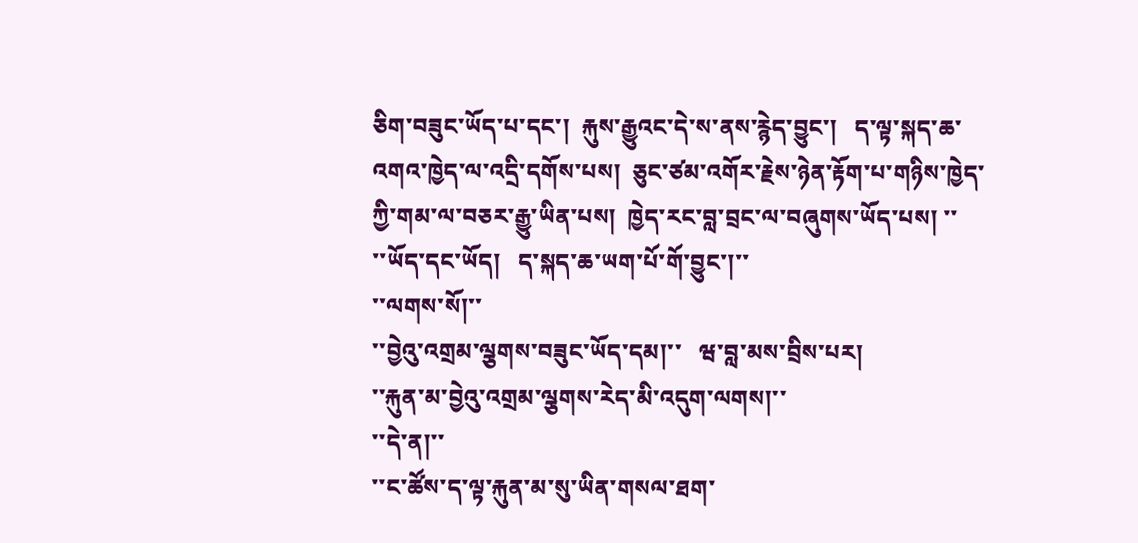ཅིག་བཟུང་ཡོད་པ་དང་།  རྐུས་རྒྱུའང་དེ་ས་ནས་རྙེད་བྱུང་།   ད་ལྟ་སྐད་ཆ་འགའ་ཁྱེད་ལ་འདྲི་དགོས་པས།  ཅུང་ཙམ་འགོར་རྗེས་ཉེན་རྟོག་པ་གཉིས་ཁྱེད་ཀྱི་གམ་ལ་བཅར་རྒྱུ་ཡིན་པས།  ཁྱེད་རང་བླ་བྲང་ལ་བཞུགས་ཡོད་པས། ་་
་་ཡོད་དང་ཡོད།   ད་སྐད་ཆ་ཡག་པོ་གོ་བྱུང་།་་
་་ལགས་སོ།་་
་་བྱེའུ་འགྲམ་ལྕགས་བཟུང་ཡོད་དམ།་་   ཝ་བླ་མས་བྲིས་པར།
་་རྐུན་མ་བྱེའུ་འགྲམ་ལྕགས་རེད་མི་འདུག་ལགས།་་
་་དེ་ན།་་
་་ང་ཚོས་ད་ལྟ་རྐུན་མ་སུ་ཡིན་གསལ་ཐག་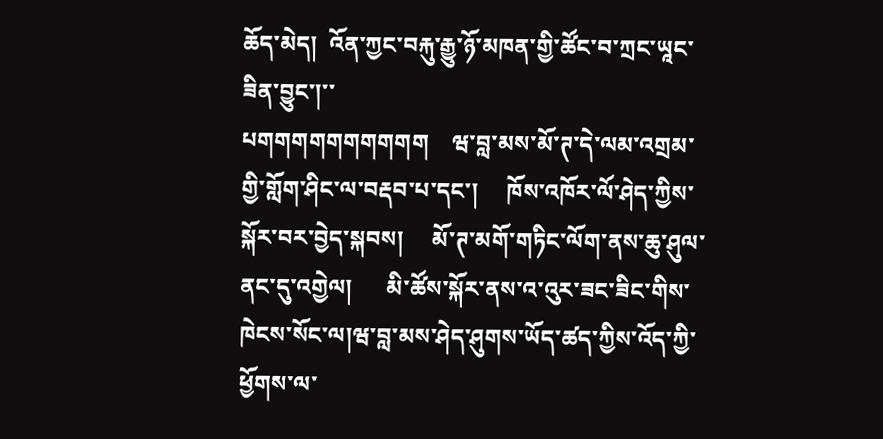ཆོད་མེད།  འོན་ཀྱང་བརྐུ་རྒྱུ་ཉོ་མཁན་གྱི་ཚོང་བ་ཀྲང་ཡཱང་ཟིན་བྱུང་།་་
པགགགགགགགགགག    ཝ་བླ་མས་མོ་ཊ་དེ་ལམ་འགྲམ་གྱི་གློག་ཤིང་ལ་བརྡབ་པ་དང་།     ཁོས་འཁོར་ལོ་ཤེད་ཀྱིས་སྐོར་བར་བྱེད་སྐབས།     མོ་ཊ་མགོ་གཏིང་ལོག་ནས་ཆུ་ཤུལ་ནང་དུ་འགྱེལ།      མི་ཚོས་སྐོར་ནས་འ་འུར་ཟང་ཟིང་གིས་ཁེངས་སོང་ལ།ཝ་བླ་མས་ཤེད་ཤུགས་ཡོད་ཚད་ཀྱིས་འོད་ཀྱི་ཕྱོགས་ལ་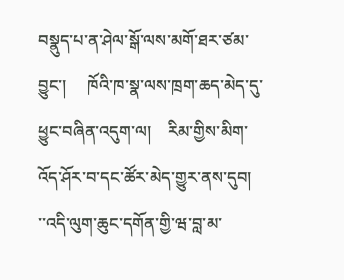བསྣུད་པ་ན་ཤེལ་སྒོ་ལས་མགོ་ཐར་ཙམ་བྱུང་།     ཁོའི་ཁ་སྣ་ལས་ཁྲག་ཆད་མེད་དུ་ཕྱུང་བཞིན་འདུག་ལ།    རིམ་གྱིས་མིག་འོད་ཤོར་བ་དང་ཚོར་མེད་གྱུར་ནས་དུབ།
་་འདི་ལུག་ཆུང་དགོན་གྱི་ཝ་བླ་མ་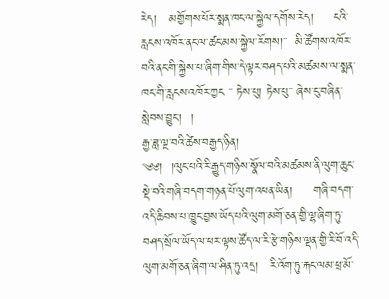རེད།   མགྱོགས་པོར་སྨན་ཁང་ལ་སྐྱེལ་དགོས་རེད།     ངའི་རླངས་འཁོར་ནང་ལ་ཚང་མས་སྐྱེལ་རོགས།་་  མི་ཚོགས་འཁོར་བའི་ནང་གི་སྐྱེས་པ་ཞིག་གིས་དེ་ལྟར་བཤད་པའི་མཚམས་ལ་སྨན་ཁང་གི་རླངས་འཁོར་ཀྱང ་་ ཏེས་པུ། ཏེས་པུ་་ ཞེས་ངུ་བཞིན་སླེབས་བྱུང་།  །
རྒྱ་ཟླ་ལྔ་བའི་ཚེས་བརྒྱད་ཉིན།
༄༅།  །ལུང་པའི་རི་རྒྱུད་གཉིས་སྣོལ་བའི་མཚམས་ནི་ལུག་ཆུང་སྡེ་བའི་གཞི་བདག་གཉན་པོ་ལུག་འཕན་ཡིན།     གཞི་བདག་འདི་ཆིབས་པ་ཁྱུང་བྱས་ཡོད་པའི་ལུག་མགོ་ཅན་གྱི་ལྷ་ཞིག་ཏུ་བཤད་སྲོལ་ཡོད་ལ་ཕར་ལྟས་ཚོད་ལ་རི་རྩེ་གཉིས་ལྡན་གྱི་རི་བོ་འདི་ལུག་མགོ་ཅན་ཞིག་ལ་ཤིན་ཏུ་འདྲ།   རི་འོག་ཏུ་རྐང་ལམ་ཕྲ་མོ་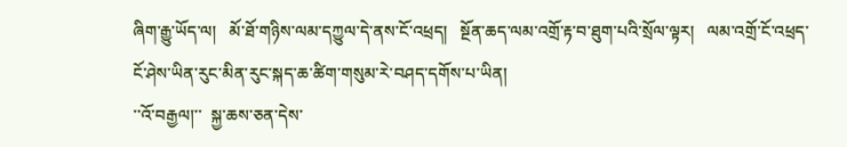ཞིག་རྒྱུ་ཡོད་ལ།   མོ་ཐོ་གཉིས་ལམ་དཀྱུལ་དེ་ནས་ངོ་འཕྲད།   སྔོན་ཆད་ལམ་འགྲོ་རྟ་བ་ཐུག་པའི་སྲོལ་ལྟར།   ལམ་འགྲོ་ངོ་འཕྲད་ངོ་ཤེས་ཡིན་རུང་མིན་རུང་སྐད་ཆ་ཚིག་གསུམ་རེ་བཤད་དགོས་པ་ཡིན།
་་འོ་བརྒྱལ།་་  སྐྱ་ཆས་ཅན་དེས་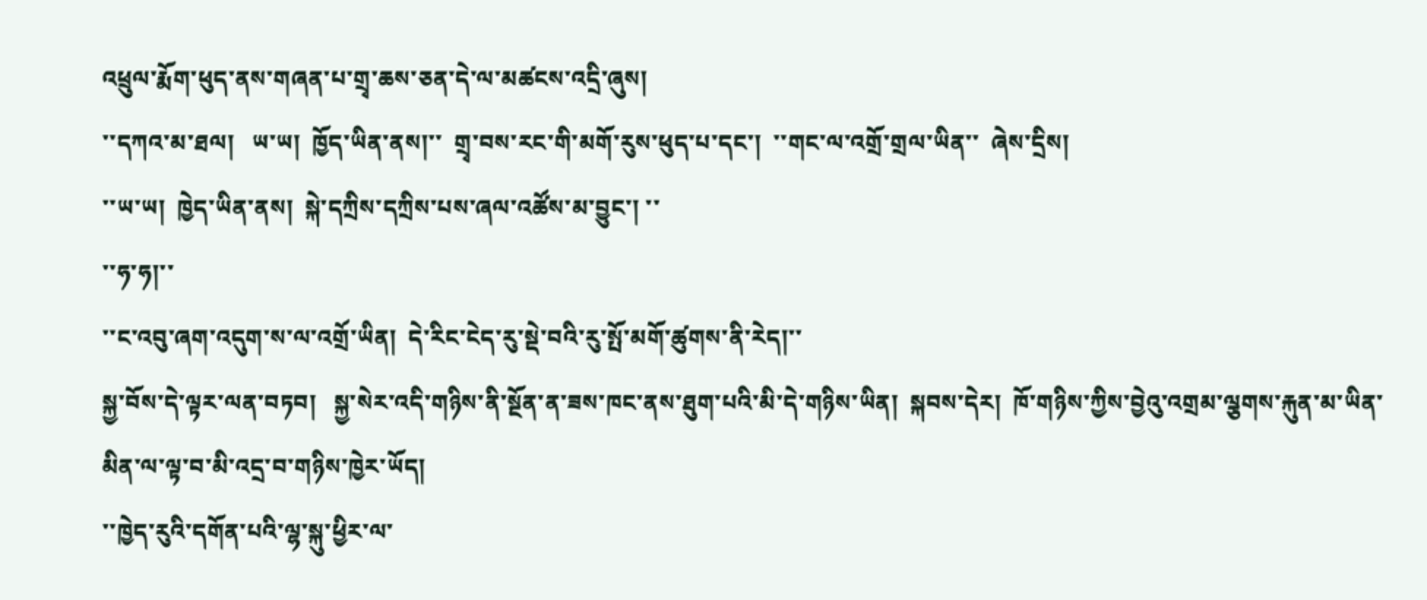འཕྲུལ་རྨོག་ཕུད་ནས་གཞན་པ་གྲྭ་ཆས་ཅན་དེ་ལ་མཚངས་འདྲི་ཞུས།
་་དཀའ་མ་ཐལ།   ཡ་ཡ།  ཁྱོད་ཡིན་ནས།་་  གྲྭ་བས་རང་གི་མགོ་རུས་ཕུད་པ་དང་།  ་་གང་ལ་འགྲོ་གྲལ་ཡིན་་  ཞེས་དྲིས།
་་ཡ་ཡ།  ཁྱེད་ཡིན་ནས།  སྐེ་དཀྲིས་དཀྲིས་པས་ཞལ་འཚོས་མ་བྱུང་། ་་
་་ཧ་ཧ།་་
་་ང་འབུ་ཞག་འདུག་ས་ལ་འགྲོ་ཡིན།  དེ་རིང་ངེད་རུ་སྡེ་བའི་རུ་སྤོ་མགོ་ཚུགས་ནི་རེད།་་
སྐྱ་བོས་དེ་ལྟར་ལན་བཏབ།   སྐྱ་སེར་འདི་གཉིས་ནི་སྔོན་ན་ཟས་ཁང་ནས་ཐུག་པའི་མི་དེ་གཉིས་ཡིན།  སྐབས་དེར།  ཁོ་གཉིས་ཀྱིས་བྱེའུ་འགྲམ་ལྕགས་རྐུན་མ་ཡིན་མིན་ལ་ལྟ་བ་མི་འདྲ་བ་གཉིས་ཁྱེར་ཡོད།
་་ཁྱེད་རུའི་དགོན་པའི་ལྷ་སྐུ་ཕྱིར་ལ་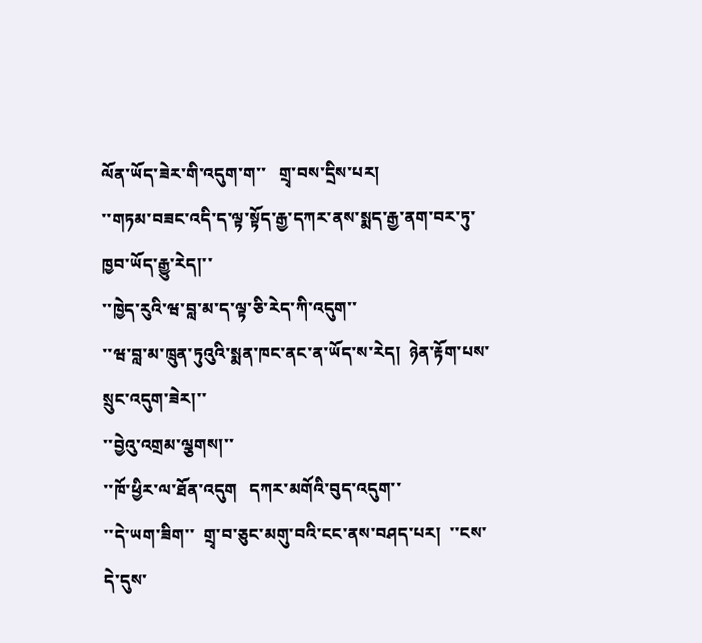ལོན་ཡོད་ཟེར་གི་འདུག་ག་་   གྲྭ་བས་དྲིས་པར།
་་གཏམ་བཟང་འདི་ད་ལྟ་སྟོད་རྒྱ་དཀར་ནས་སྨད་རྒྱ་ནག་བར་ཏུ་ཁྱབ་ཡོད་རྒྱུ་རེད།་་
་་ཁྱེད་རུའི་ཝ་བླ་མ་ད་ལྟ་ཅི་རེད་ཀི་འདུག་་
་་ཝ་བླ་མ་ཁྲུན་ཏུའུའི་སྨན་ཁང་ནང་ན་ཡོད་ས་རེད།  ཉེན་རྟོག་པས་སྲུང་འདུག་ཟེར།་་
་་བྱེའུ་འགྲམ་ལྕགས།་་
་་ཁོ་ཕྱིར་ལ་ཐོན་འདུག   དཀར་མགོའི་བུད་འདུག་་
་་དེ་ཡག་ཟིག་་  གྲྭ་བ་ཅུང་མགུ་བའི་ངང་ནས་བཤད་པར།  ་་ངས་དེ་དུས་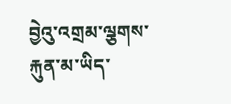བྱེའུ་འགྲམ་ལྕགས་རྐུན་མ་ཡིད་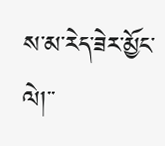ས་མ་རེད་ཟེར་མྱོང་ལེ།་་